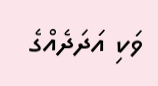ވަކި އަދަދެއްގެ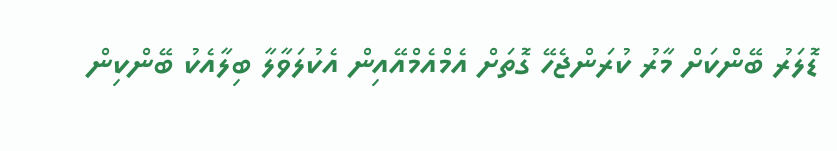ޑޮލަރު ބޭންކަށް މާރު ކުރަންޖެހޭ ގޮތަށް އެމްއެމްއޭއިން އެކުލަވާލާ ބިލާއެކު ބޭންކިން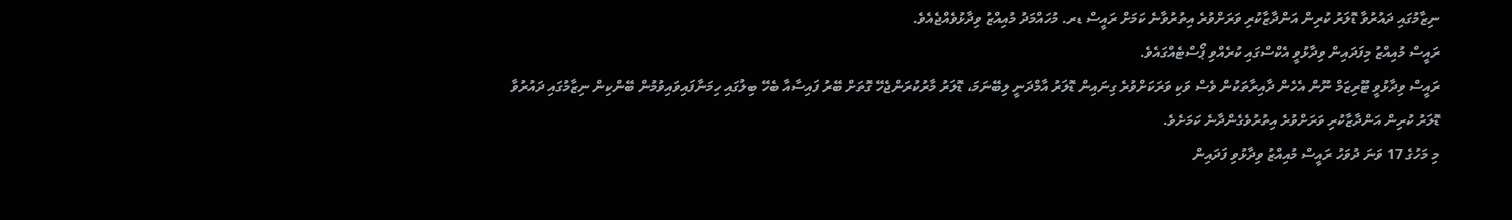ނިޒާމުގައި ދައުރުވާ ޑޮލަރު ކުރިން އަންދާޒާކުރި ވަރަށްވުރެ އިތުރުވާނެ ކަމަށް ރައީސް ޑރ. މުހައްމަދު މުއިއްޒު ވިދާޅުވެއްޖެއެވެ.
ރައީސް މުއިއްޒު މިފަދައިން ވިދާޅުވީ އެކްސްގައި ކުރެއްވި ޕޯސްޓެއްގައެވެ.
ރައީސް ވިދާޅުވީ ޓޫރިޒަމް ނޫން އެހެން ދާއިރާތަކުން ވެސް ވަކި ވަރަކަށްވުރެ ގިނައިން ޑޮލަރު އާމްދަނީ ލިބޭނަމަ، ޑޮލަރު މާރުކުރަންޖެހޭ ގޮތަށް ބޭރު ފައިސާއާ ބެހޭ ބިލުގައި ހިމަނާފައިވައިވުމުން ބޭންކިން ނިޒާމުގައި ދައުރުވާ ޑޮލަރު ކުރިން އަންދާޒާކުރި ވަރަށްވުރެ އިތުރުވެގެންދާނެ ކަމަށެވެ.
މި މަހުގެ 17 ވަނަ ދުވަހު ރައީސް މުއިއްޒު ވިދާޅުވި ފަދައިން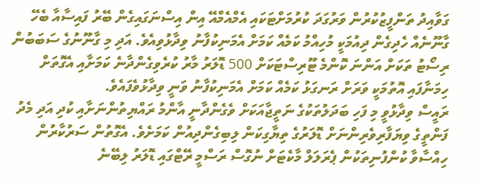ގަވާއިދު ތަންފީޒުކުރުން ވަރުގަދަ ކުރުމަށްޓަކައި އެމްއެމްއޭ އިން އިސްނަގައިގެން ބޭރު ފައިސާއާ ބެހޭ ގާނޫނެއް ހެދިގެން ދިއުމަކީ މުހިއްމު ކަމެއް ކަމަށް އެމަނިކުފާނު ވިދާޅުވިއެވެ. އަދި މި ގާނޫނުގެ ސަބަބުން ރިސޯޓު ތަކަށް އަންނަ ކޮންމެ ޓޫރިސްޓަކަށް 500 ޑޮލަރު މާރު ކުރެވިގެންދާނެ ކަމަށާއި އެގޮތަށް ހިމަނާފައި އޮތުމަކީ ވަރަށް ރަނގަޅު ކަމެއް ކަމަށް އެމަނިކުފާނު ވަނީ ވިދާޅުވެފައެވެ.
ރައީސް ވިދާޅުވީ މި ފަހި ބަދަލުތަކުގެ ނަތީޖާއަކަށް ވެގެންދާނީ އާންމު ރައްޔިތުންނަށާއި ކުދި އަދި މެދު ފަންތީގެ ވިޔަފާރިވެރިންނަށް ޑޮލަރުގެ ތިޔާގިކަން ލިބިގެންދިއުން ކަމަށެވެ. އެގޮތުން ސަރުކާރުން ހިއްސާވާ ކުންފުނިތަކުން ޕެރަލަލް މާކެޓަށް ނުގޮސް ރަސްމީ ރޭޓްގައި ޑޮލަރު ލިބޭނެ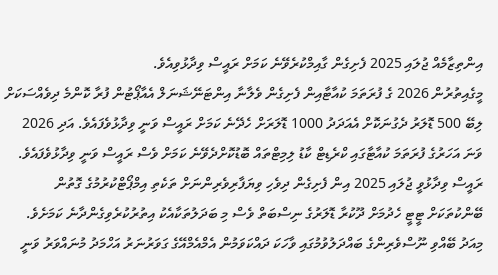އިންތިޒާމެއް ޖުލައި 2025 ފެށިގެން ގާއިމްކުރެވޭނެ ކަމަށް ރައީސް ވިދާޅުވިއެވެ.
މީގެއިތުރުން 2026 ގެ ފުރަތަމަ ކުއާޓާއިން ފެށިގެން ވެލާނާ އިންޓަނޭޝަނަލް އެއާޕޯޓުން ފުރާ ކޮންމެ ދިވެއްސަކަށް ލިބޭ 500 ޑޮލަރު ދެގުނަކޮށް އެއަދަދު 1000 ޑޮލަރަށް ހެދޭނެ ކަމަށް ރައީސް ވަނީ ވިދާޅުވެފައެވެ. އަދި 2026 ވަނަ އަހަރުގެ ފުރަތަމަ ކުއާޓާގައި ކްރެޑިޓް ކާޑު ލިމިޓްތައް ބޮޑުކޮށްދެވޭނެ ކަމަށް ވެސް ރައީސް ވަނީ ވިދާޅުވެފައެވެ.
ރައީސް ވިދާޅުވީ ޖުލައި 2025 އިން ފެށިގެން ދިވެހި ވިޔަފާރިވެރިންނަށް ތަކެތި އިމްޕޯޓްކުރުމުގެ ގޮތުން ބޭންކުތަކަށް ޓީޓީ ހެދުމަށް ދޫކުރާ ޑޮލަރުގެ ނިސްބަތް ވެސް މި ބަދަލުތަކާއެކު އިތުރުކުރެވިގެންދާނެ ކަމަށެވެ.
މިއަދު ބޭއްވި ނޫސްވެރިންގެ ބައްދަލުވުމުގައި ވާހަކަ ދައްކަވަމުން އެމްއެމްއޭގެ ގަވަރުނަރު އަހްމަދު މުނައްވަރު ވަނީ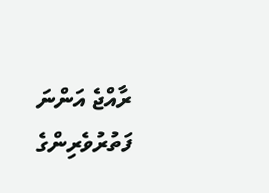ރާއްޖެ އަންނަ ފަތުރުވެރިންގެ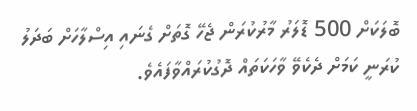ބޮލަކަށް 500 ޑޮލަރު މާރުކުރަން ޖެހޭ ގޮތަށް ގެނައި އިސްލާހަށް ބަދަލު ކުރަނީ ކަމަށް ދެކެވޭ ވާހަކަތައް ދޮގުކުރައްވާފައެވެ.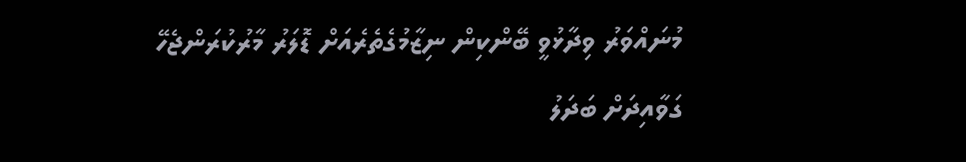މުނައްވަރު ވިދާޅުވީ ބޭންކިން ނިޒާމުގެތެރެއަށް ޑޮލަރު މާރުކުރަންޖެހޭ ގަވާއިދަށް ބަދަލު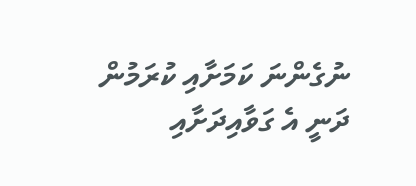ނުގެންނަ ކަމަށާއި ކުރަމުން ދަނީ އެ ގަވާއިދަށާއި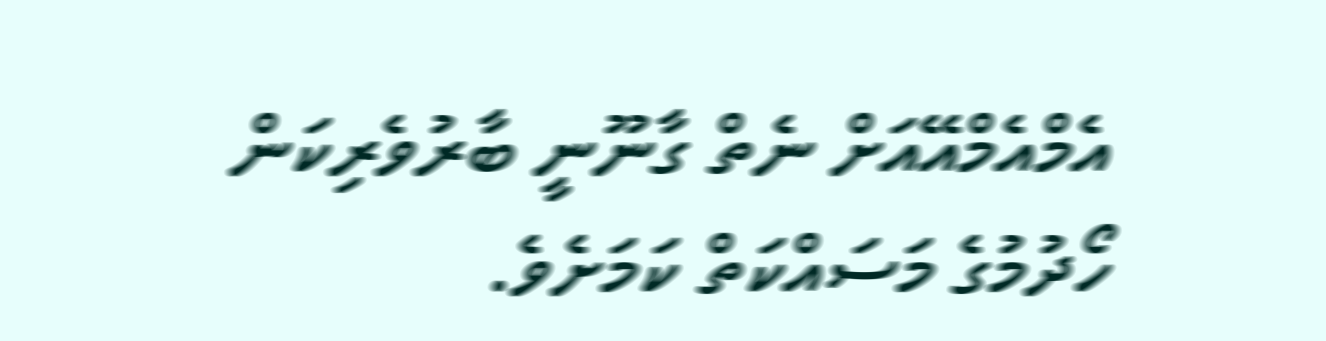އެމްއެމްއޭއަށް ނެތް ގާނޫނީ ބާރުވެރިކަން ހޯދުމުގެ މަސައްކަތް ކަމަށެވެ.